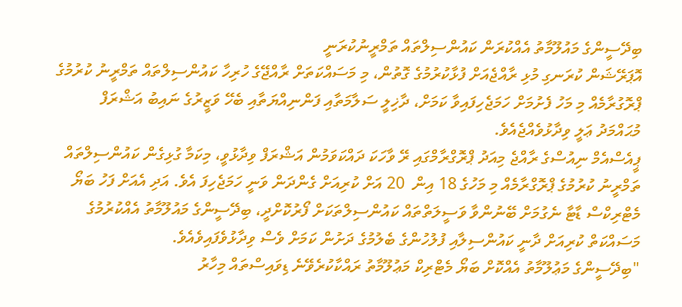ބިދޭސީންގެ މައުލޫމާތު އެއްކުރަން ކައުންސިލްތައް ތަމްރީނުކުރަނީ
އޮޕަރޭޝަން ކުރަނގި މުޅި ރާއްޖެއަށް ފުޅާކުރުމުގެ ގޮތުން، މި މަސައްކަތަށް ރާއްޖޭގެ ހުރިހާ ކައުންސިލްތައް ތަމްރީނު ކުރުމުގެ ޕްރޮގުރާމެއް މި މަހު ފެށުމަށް ހަމަޖެހިފައިވާ ކަމަށް، ދާޚިލީ ސަލާމަތާއި ފަންނިއްޔަތާއި ބެހޭ ވަޒީރުގެ ނައިބު އަޝްރަފް މުޙައްމަދު ޢަލީ ވިދާޅުވެއްޖެއެވެ.
ޕީއެސްއެމް ނިއުސްގެ ރާއްޖެ މިއަދު ޕްރޮގްރާމްގައި ރޭ ވާހަކަ ދައްކަވަމުން އަޝްރަފް ވިދާޅުވީ، މިކަމާ ގުޅިގެން ކައުންސިލްތައް ތަމްރީނު ކުރުމުގެ ޕްރޮގްރާމެއް މި މަހުގެ 18 އިން  20 އަށް ކުރިއަށް ގެންދަން ވަނީ ހަމަޖެހިފަ އެވެ. އަދި އެއަށް ފަހު ބަޔޯ މެޓްރިކްސް ޑާޓާ ނެގުމަށް ބޭނުންވާ ވަސީލަތްތައް ކައުންސިލްތަކަށް ފޯރުކޮށްދީ، ބިދޭސީންގެ މައުލޫމާތު އެއްކުރުމުގެ މަސައްކަތް ކުރިއަށް ދާނީ ކައުންސިލާއި ފުލުހުންގެ ބެލުމުގެ ދަށުން ކަމަށް ވެސް ވިދާޅުވެފައިވެއެވެ.
"ބިދޭސީންގެ މަޢުލޫމާތު އެއްކޮށް ބަޔޯ މެޓްރިކް މަޢުލޫމާތު ރައްކާކުރެވޭނެ ޑިވައިސްތައް މިހާރު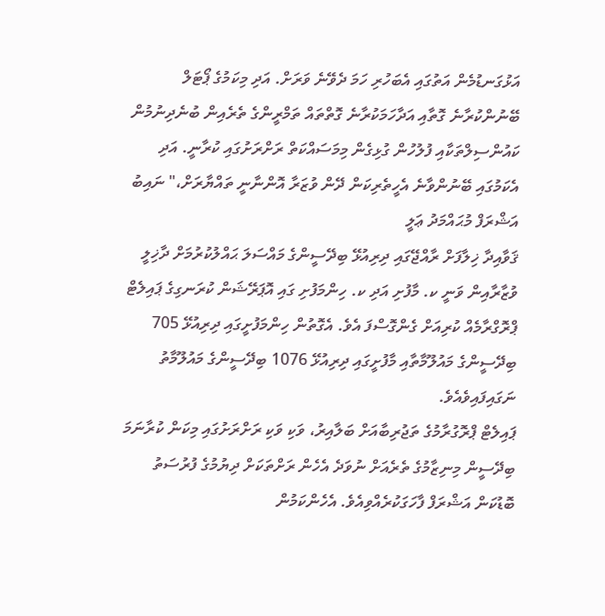އަޅުގަނޑުމެން އަތުގައި އެބަހުރި ހަމަ ދެވޭނެ ވަރަށް. އަދި މިކަމުގެ ޕޯޓަލް ބޭނުންކުރާނެ ގޮތާއި އަދާހަމަކުރާނެ ގޮތްތައް ތަމްރީންގެ ތެރެއިން ބުނެދިނުމުން ކައުންސިލްތަކާއި ފުލުހުން ގުޅިގެން މިމަސައްކަތް ރަށްރަށުގައި ކުރާނީ. އަދި އެކަމުގައި ބޭނުންވާނެ އެހީތެރިކަން ދޭން ވުޒަރާ އޮންނާނީ ތައްޔާރަށް،" ނައިބު އަޝްރަފް މުޙައްމަދު ޢަލީ
ޤަވާއިދާ ޚިލާފަށް ރާއްޖޭގައި ދިރިއުޅޭ ބިދޭސީންގެ މައްސަލަ ޙައްލުކުރުމަށް ދާޚިލީ ވުޒާރާއިން ވަނީ ކ. މާފުށި އަދި ކ. ހިންމަފުށި ގައި އޮޕަރޭޝަން ކުރަނގިގެ ޕައިލެޓް ޕްރޮގްރާމެއް ކުރިއަށް ގެންގޮސްފަ އެވެ. އެގޮތުން ހިންމަފުށީގައި ދިރިއުޅޭ 705 ބިދޭސީންގެ މައުލޫމާތާއި މާފުށީގައި ދިރިއުޅޭ 1076 ބިދޭސީންގެ މައުލޫމާތު ނަގައިފައިވެއެވެ.
ޕައިލެޓް ޕްރޮގުރާމުގެ ތަޖުރިބާއަށް ބަލާއިރު، ވަކި ވަކި ރަށްރަށުގައި މިކަން ކުރާނަމަ ބިދޭސީން މިނިޒާމުގެ ތެރެއަށް ނުވަދެ އެހެން ރަށްތަކަށް ދިޔުމުގެ ފުރުސަތު ބޮޑުކަން އަޝްރަފް ފާހަގަކުރެއްވިއެވެ. އެހެންކަމުން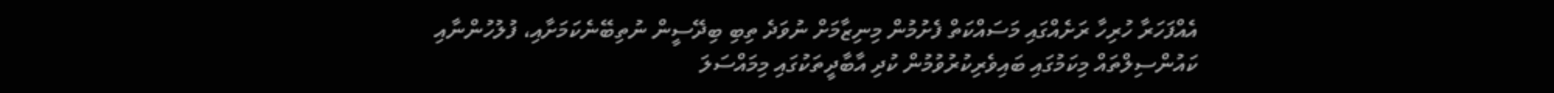އެއްފަހަރާ ހުރިހާ ރަށެއްގައި މަސައްކަތް ފެށުމުން މިނިޒާމަށް ނުވަދެ ތިބި ބިދޭސީން ނުތިބޭނެކަމަށާއި، ފުލުހުންނާއި ކައުންސިލްތައް މިކަމުގައި ބައިވެރިކުރުވުމުން ކުދި އާބާދީތަކުގައި މިމައްސަލަ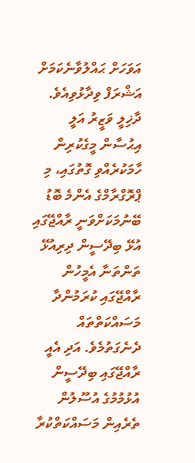އަވަހަށް ޙައްލުވާނެކަމަށް އަޝްރަފް ވިދާޅުވިއެވެ.
ދާޚިލީ ވަޒީރު އަލީ އިޙުސާން މީގެކުރިން ހާމަކުރެއްވި ގޮތުގައި، މި ޕްރޮގްރާމްގެ އެންމެ ބޮޑު ބޭނުމަކަށްވަނީ ރާއްޖޭގައި އުޅޭ ބިދޭސީން ދިރިއުޅޭ ތަންތަނާ އެމީހުން ރާއްޖޭގައި ކުރަމުންދާ މަސައްކަތްތައް ދެނެގަތުމެވެ. އަދި އެއީ ރާއްޖޭގައި ބިދޭސީން އުޅުމުމުގެ އުސޫލުން ތެރެއިން މަސައްކަތްކުރާ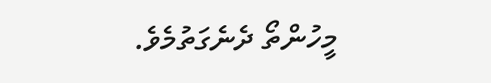މީހުންތޯ ދެނެގަތުމެވެ.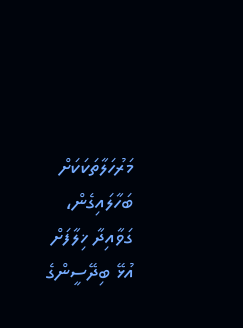މަރުހަލާތަކަކަށް ބަހާލައިގެން، ގަވާއިދާ ޚިލާފަށް އުޅޭ ބިދޭސީންގެ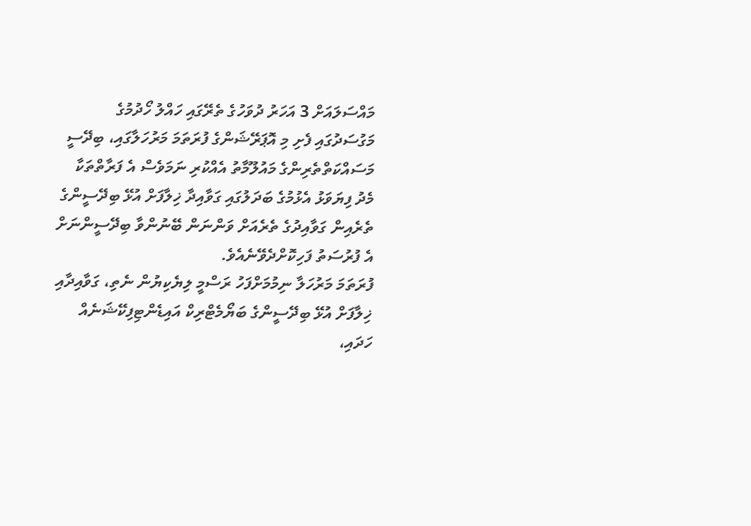މައްސަލައަށް 3 އަހަރު ދުވަހުގެ ތެރޭގައި ހައްލު ހޯދުމުގެ މަގުސަދުގައި ފެށި މި އޮޕަރޭޝަންގެ ފުރަތަމަ މަރުހަލާގައި، ބިދޭސީ މަސައްކަތްތެރިންގެ މައުލޫމާތު އެއްކުރި ނަމަވެސް އެ ފަރާތްތަކާ މެދު ފިޔަވަޅު އެޅުމުގެ ބަދަލުގައި ގަވާއިދާ ޚިލާފަށް އުޅޭ ބިދޭސީންގެ ތެރެއިން ގަވާއިދުގެ ތެރެއަށް ވަންނަން ބޭނުންވާ ބިދޭސީންނަށް އެ ފުރުސަތު ފަހިކޮށްދެވޭނެއެވެ.
ފުރަތަމަ މަރުހަލާ ނިމުމަށްފަހު ރަސްމީ ލިޔެކިޔުން ނެތި، ގަވާއިދާއި ޚިލާފަށް އުޅޭ ބިދޭސީންގެ ބަޔޯމެޓްރިކް އައިޑެންޓިފިކޭޝަނެއް ހަދައި،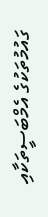ގައުމުތަކުގެ އެމްބަސީތަކާއި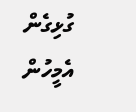ގުޅިގެން އެމީހުން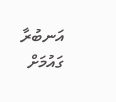އަނބުރާ ގައުމަށް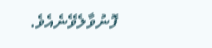ފޮނުވާލެވޭނެއެވެ.